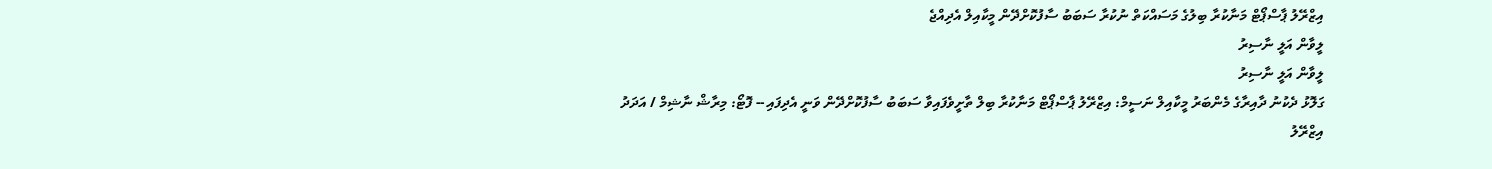އިޒްރޭލު ޕާސްޕޯޓް މަނާކުރާ ބިލުގެ މަސައްކަތް ނުކުރާ ސަބަބު ސާފުކޮށްދޭން މީކާއިލް އެދިއްޖެ
ލީވާން އަލީ ނާސިރު
ލީވާން އަލީ ނާސިރު
ގަލޮޅު ދެކުނު ދާއިރާގެ މެންބަރު މީކާއިލް ނަސީމް: އިޒްރޭލު ޕާސްޕޯޓް މަނާކުރާ ބިލް ތާށީވެފައިވާ ސަބަބު ސާފުކޮށްދޭން ވަނީ އެދިފައި -- ފޮޓޯ: މިރާޝް ނާޝިމް / އަދަދު
އިޒްރޭލު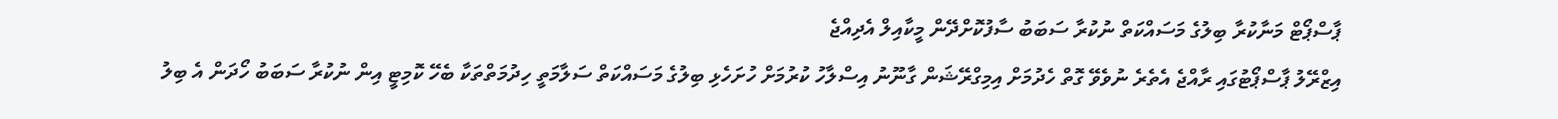ޕާސްޕޯޓް މަނާކުރާ ބިލުގެ މަސައްކަތް ނުކުރާ ސަބަބު ސާފުކޮށްދޭން މީކާއިލް އެދިއްޖެ
އިޒްރޭލު ޕާސްޕޯޓުގައި ރާއްޖެ އެތެރެ ނުވެވޭ ގޮތް ހެދުމަށް އިމިގްރޭޝަން ގާނޫނު އިސްލާހު ކުރުމަށް ހުށަހެޅި ބިލުގެ މަސައްކަތް ސަލާމަތީ ހިދުމަތްތަކާ ބެހޭ ކޮމިޓީ އިން ނުކުރާ ސަބަބު ހޯދަން އެ ބިލު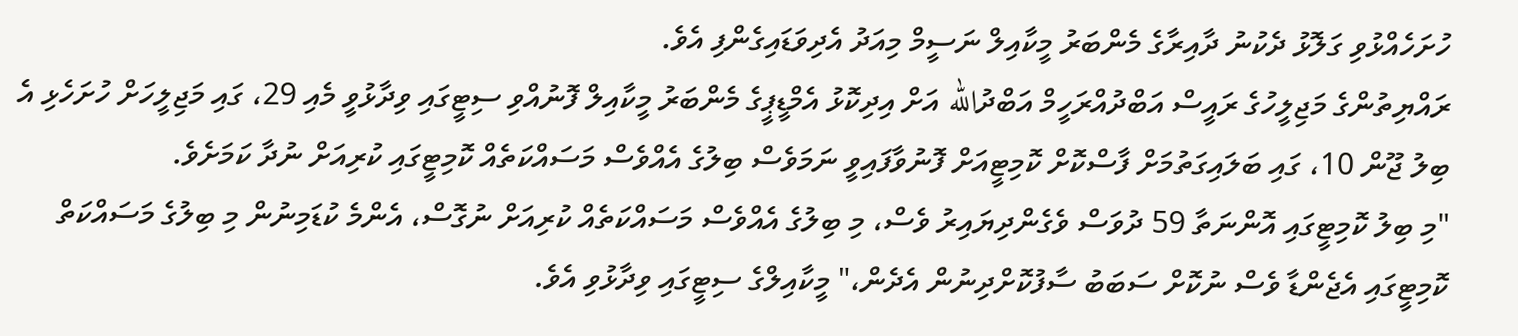ހުށަހެއްޅުވި ގަލޮޅު ދެކުނު ދާއިރާގެ މެންބަރު މީކާއިލް ނަސީމް މިއަދު އެދިވަޑައިގެންފި އެވެ.
ރައްޔިތުންގެ މަޖިލީހުގެ ރައީސް އަބްދުއްރަހީމް އަބްދުالله އަށް އިދިކޮޅު އެމްޑީޕީގެ މެންބަރު މީކާއިލް ފޮނުއްވި ސިޓީގައި ވިދާޅުވީ މެއި 29، ގައި މަޖިލީހަށް ހުށަހެޅި އެ ބިލު ޖޫން 10، ގައި ބަލައިގަތުމަށް ފާސްކޮށް ކޮމިޓީއަށް ފޮނުވާފައިވީ ނަމަވެސް ބިލުގެ އެއްވެސް މަސައްކަތެއް ކޮމިޓީގައި ކުރިއަށް ނުދާ ކަމަށެވެ.
"މި ބިލު ކޮމިޓީގައި އޮންނަތާ 59 ދުވަސް ވެގެންދިޔައިރު ވެސް، މި ބިލުގެ އެއްވެސް މަސައްކަތެއް ކުރިއަށް ނުގޮސް، އެންމެ ކުޑަމިނުން މި ބިލުގެ މަސައްކަތް ކޮމިޓީގައި އެޖެންޑާ ވެސް ނުކޮށް ސަބަބު ސާފުކޮށްދިނުން އެދެން،" މީކާއިލްގެ ސިޓީގައި ވިދާޅުވި އެވެ.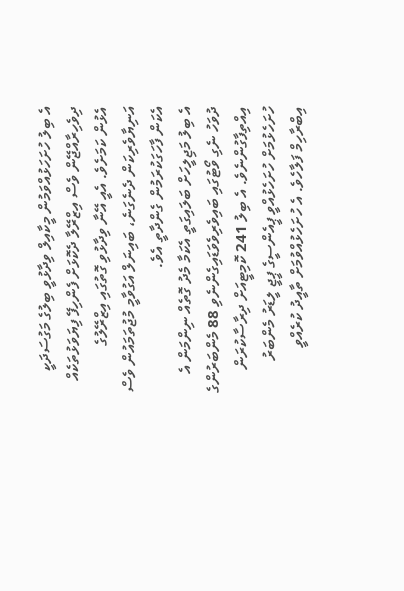އެ ބިލު ހުށަހަޅުއްވަމުން މީކާއިލް ވިދާޅުވީ ބިލުގެ މަގުސަދަކީ ދިވެހިރާއްޖޭން ވެސް އިޒްރޭލާ ދެކޮޅަށް ފެންހިފޭ ފިޔަވަޅުތަކެއް އެޅުން ކަމަށެވެ. އެއީ އޭނާ ވިދާޅުވި ގޮތުގައި އިޒްރޭލުގެ އަނިޔާވެރިކަން ދެނެގަނެ، ބައިނަލް އަގުވާމީ މުޖުތަމައުން ވެސް އެކަން ފާހަގަކުރަމުން ގެންދާތީ އެވެ.
އެ ބިލު މަޖިލީހަށް ބަލައިގަތީ އެކަމާ މެދު ގޮތެއް ނިންމަން އެ ދުވަހު ނެގި ވޯޓުގައި ބައިވެރިވެވަޑައިގެންނެވި 88 މެންބަރުންގެ އިއްތިފާގުންނެވެ. އެ ބިލު 241 ކޮމިޓީއަށް ދިރާސާކުރަން ހުށަހެޅުމަށް ހުށަހެޅުއްވީ ޕީއެންސީގެ ޕީޖީ ލީޑަރު މެންބަރު އިބްރާހިމް ފަލާހެވެ. އެ ހުށަހެޅުއްވުމަށް ތާއީދު ކުރެއްވީ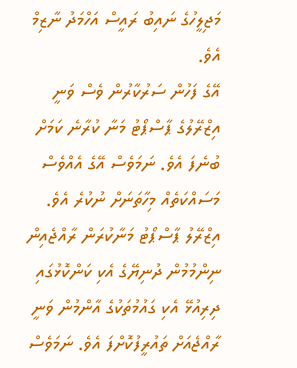މަޖިލީހުގެ ނައިބު ރައީސް އަހްމަދު ނާޒިމް އެވެ.
އޭގެ ފަހުން ސަރުކާރުން ވެސް ވަނީ އިޒްރޭލުގެ ޕާސްޕޯޓު މަނާ ކުރާނެ ކަމަށް ބުނެފަ އެވެ. ނަމަވެސް އޭގެ އެއްވެސް މަސައްކަތެއް މިހާތަނަށް ނުކުރެ އެވެ.
އިޒްރޭލު ޕާސްޕޯޓު މަނާކުރަން ރާއްޖެއިން ނިންމުމުން ދުނިޔޭގެ އެކި ކަންކޮޅުގައި ދިރިއުޅޭ އެކި ގައުމުތަކުގެ އާންމުން ވަނީ ރާއްޖެއަށް ތައުރީފުކޮށްފަ އެވެ. ނަމަވެސް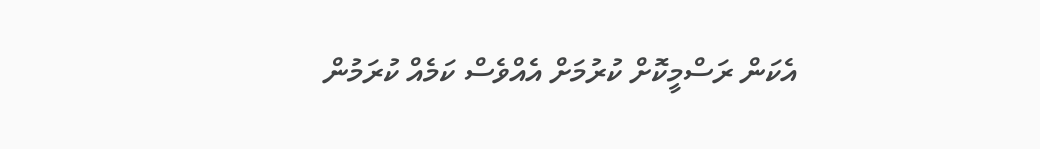އެކަން ރަސްމީކޮށް ކުރުމަށް އެއްވެސް ކަމެއް ކުރަމުން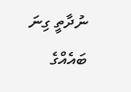ނުދާތީ ގިނަ ބައެއްގެ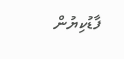ފާޑުކިޔުން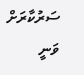ސަރުކާރަށް ވަނީ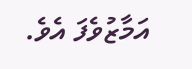އަމާޒުވެފަ އެވެ.